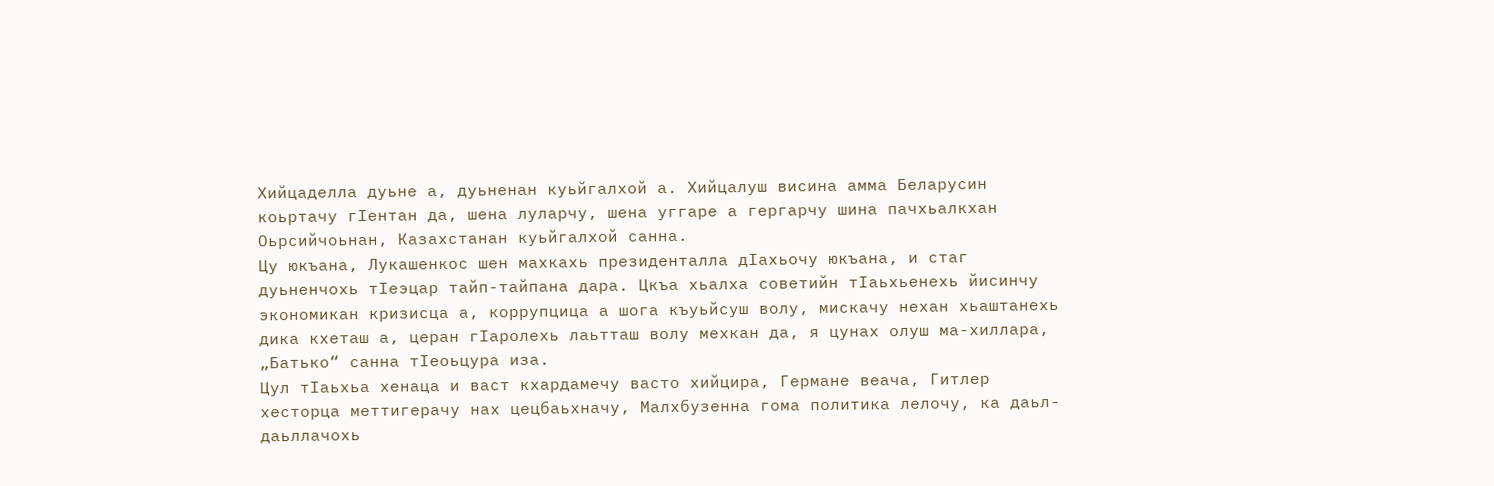Хийцаделла дуьне а, дуьненан куьйгалхой а. Хийцалуш висина амма Беларусин коьртачу гIентан да, шена луларчу, шена уггаре а гергарчу шина пачхьалкхан Оьрсийчоьнан, Казахстанан куьйгалхой санна.
Цу юкъана, Лукашенкос шен махкахь президенталла дIахьочу юкъана, и стаг дуьненчохь тIеэцар тайп-тайпана дара. Цкъа хьалха советийн тIаьхьенехь йисинчу экономикан кризисца а, коррупцица а шога къуьйсуш волу, мискачу нехан хьаштанехь дика кхеташ а, церан гIаролехь лаьтташ волу мехкан да, я цунах олуш ма-хиллара, „Батько“ санна тIеоьцура иза.
Цул тIаьхьа хенаца и васт кхардамечу васто хийцира, Германе веача, Гитлер хесторца меттигерачу нах цецбаьхначу, Малхбузенна гома политика лелочу, ка даьл-даьллачохь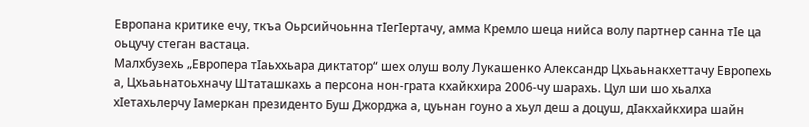Европана критике ечу, ткъа Оьрсийчоьнна тIегIертачу, амма Кремло шеца нийса волу партнер санна тIе ца оьцучу стеган вастаца.
Малхбузехь „Европера тIаьххьара диктатор“ шех олуш волу Лукашенко Александр Цхьаьнакхеттачу Европехь а, Цхьаьнатоьхначу Штаташкахь а персона нон-грата кхайкхира 2006-чу шарахь. Цул ши шо хьалха хIетахьлерчу Iамеркан президенто Буш Джорджа а, цуьнан гоуно а хьул деш а доцуш, дIакхайкхира шайн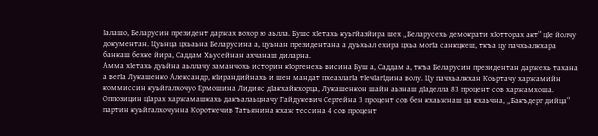Iалашо, Беларусин президент даржах вохор ю аьлла. Бушс хIетахь куьгйазйира шех „Беларусехь демократи хIотторах акт“ цIе йолчу документан. Цуьнца цхьаьна Беларусина а, цуьнан президентана а дуьхьал ехира цхьа могIа санкцкеш, ткъа цу пачхьалкхара банкаш бехке йира, Саддам Хьусейнан ахчанаш диларна.
Амма хIетахь дуьйна аьллачу заманчохь историн кIоргенехь висина Буш а, Саддам а, ткъа Беларусин президентан даржехь тахана а вегIа Лукашенко Александр, кIирандийнахь и шен мандат пхеазлагIа тIечIагIдина волу. Цу пачхьалкхан Коьртачу харжамийн коммиссин куьйгалхочуо Ермошина Лидияс дIакхайкхорца, Лукашенкон шайн аьзнаш дIаделла 83 процент сов харжамхоша.
Оппозицин цIарах харжамашкахь дакъалаьцначу Гайдукевич Сергейна 3 процент сов бен кхаьжнаш ца кхаьчна, „Бакъдерг дийца“ партин куьйгалхочунна Короткечив Татьянина кхаж тессина 4 сов процент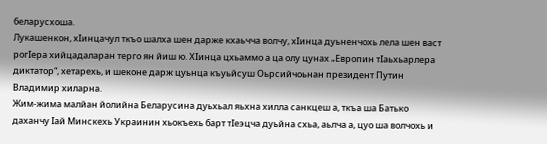беларусхоша.
Лукашенкон, хIинцачул ткъо шалха шен дарже кхаьчча волчу, хIинца дуьненчохь лела шен васт рогIера хийцадаларан терго ян йиш ю. ХIинца цхьаммо а ца олу цунах „Европин тIаьхьарлера диктатор“, хетарехь, и шеконе дарж цуьнца къуьйсуш Оьрсийчоьнан президент Путин Владимир хиларна.
Жим-жима малйан йолийна Беларусина дуьхьал яьхна хилла санкцеш а, ткъа ша Батько даханчу Iай Минскехь Украинин хьокъехь барт тIеэцча дуьйна схьа, аьлча а, цуо ша волчохь и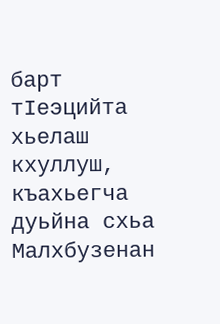барт тIеэцийта хьелаш кхуллуш, къахьегча дуьйна схьа Малхбузенан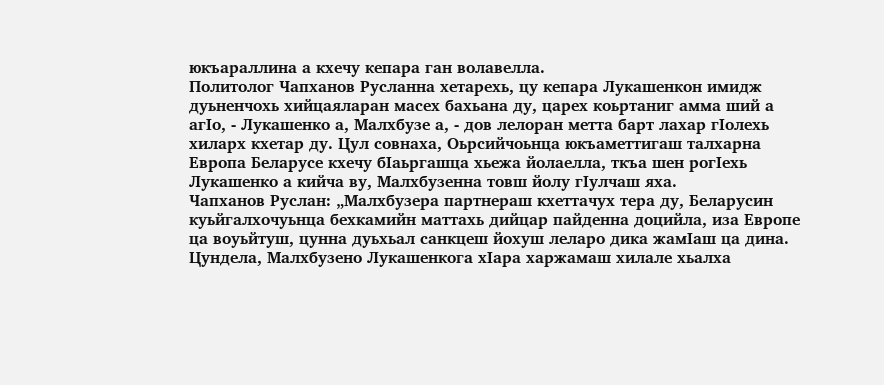юкъараллина а кхечу кепара ган волавелла.
Политолог Чапханов Русланна хетарехь, цу кепара Лукашенкон имидж дуьненчохь хийцаяларан масех бахьана ду, царех коьртаниг амма ший а агIо, - Лукашенко а, Малхбузе а, - дов лелоран метта барт лахар гIолехь хиларх кхетар ду. Цул совнаха, Оьрсийчоьнца юкъаметтигаш талхарна Европа Беларусе кхечу бIаьргашца хьежа йолаелла, ткъа шен рогIехь Лукашенко а кийча ву, Малхбузенна товш йолу гIулчаш яха.
Чапханов Руслан: „Малхбузера партнераш кхеттачух тера ду, Беларусин куьйгалхочуьнца бехкамийн маттахь дийцар пайденна доцийла, иза Европе ца воуьйтуш, цунна дуьхьал санкцеш йохуш леларо дика жамIаш ца дина. Цундела, Малхбузено Лукашенкога хIара харжамаш хилале хьалха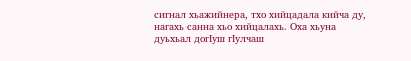сигнал хьажийнера, тхо хийцадала кийча ду, нагахь санна хьо хийцалахь. Оха хьуна дуьхьал догIуш гIулчаш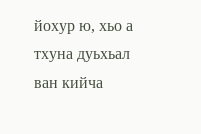йохур ю, хьо а тхуна дуьхьал ван кийча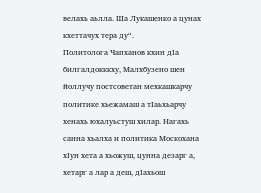велахь аьлла. Ша Лукашенко а цунах кхеттачух тера ду“.
Политолога Чапханов кхин дIа билгалдокккху, Малхбузено шен йоллучу постсоветан мехкашкарчу политике хьежамаш а тIаьхьарчу хенахь юхалуьстуш хилар. Нагахь санна хьалха и политика Москохана хIун хета а хьожуш, цунна дезарг а, хетарг а лар а деш, дIахьош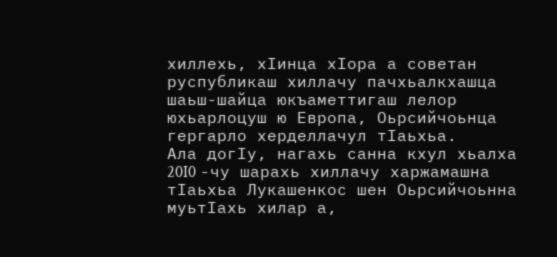хиллехь, хIинца хIора а советан руспубликаш хиллачу пачхьалкхашца шаьш-шайца юкъаметтигаш лелор юхьарлоцуш ю Европа, Оьрсийчоьнца гергарло херделлачул тIаьхьа.
Ала догIу, нагахь санна кхул хьалха 20I0 -чу шарахь хиллачу харжамашна тIаьхьа Лукашенкос шен Оьрсийчоьнна муьтIахь хилар а,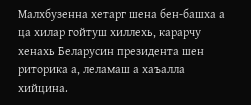Малхбузенна хетарг шена бен-башха а ца хилар гойтуш хиллехь, карарчу хенахь Беларусин президента шен риторика а, леламаш а хаъалла хийцина.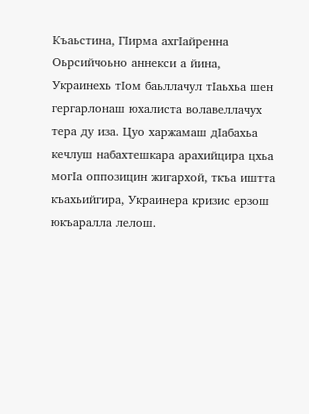Къаьстина, ГIирма ахгIайренна Оьрсийчоьно аннекси а йина, Украинехь тIом баьллачул тIаьхьа шен гергарлонаш юхалиста волавеллачух тера ду иза. Цуо харжамаш дIабахьа кечлуш набахтешкара арахийцира цхьа могIа оппозицин жигархой, ткъа иштта къахьийгира, Украинера кризис ерзош юкъаралла лелош.